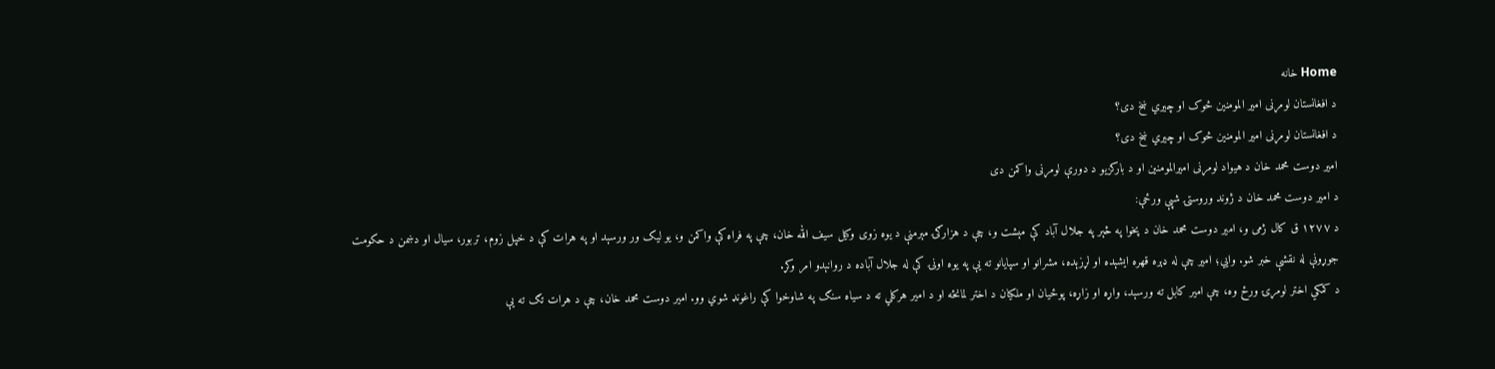Home خانه
د افغانستان لومړنی امیر المومنین څوک او چیري ښخ دی؟
د افغانستان لومړنی امیر المومنین څوک او چیري ښخ دی؟
امیر دوست محمد خان د هیواد لومړنی امیرالمومنین او د بارکزیو د دورې لومړنی واکمن دی
د امیر دوست محمد خان د ژوند وروستۍ شپې ورځې:
د ۱۲۷۷ ق کال ژمی و، امیر دوست محمد خان د پخوا په څېر په جلال آباد کې مېشت و، چې د هزارګۍ مېرمنې د یوه زوی وکیل سیف الله خان، چې په فراه کې واکمن و، یو ليک ور ورسېد او په هرات کې د خپل زوم، تربور، سيال او دښمن د حکومت جوړونې له نقشې خبر شو. وايي؛ امیر چې له ډېره قهره ایشېده او لړزېده، مشرانو او سپایانو ته یې په یوه اونۍ کې له جلال آباده د روانېدو امر وکړ.
د کمکي اختر لومړۍ ورځ وه، چې امیر کابل ته ورسېد، واړه او زاړه، پوځيان او ملکیان د اختر لمانځه او د امیر هرکلي ته د سیاه سنګ په شاوخوا کې راغونډ شوي وو. امیر دوست محمد خان، چې د هرات تګ ته یې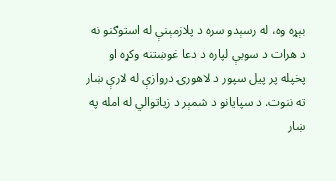بېړه وه، له رسېدو سره د پلازمېنې له استوګنو نه د هرات د سوبې لپاره د دعا غوښتنه وکړه او پخپله پر پيل سپور د لاهورۍ دروازې له لارې ښار ته ننوت. د سپایانو د شمېر د زیاتوالي له امله په ښار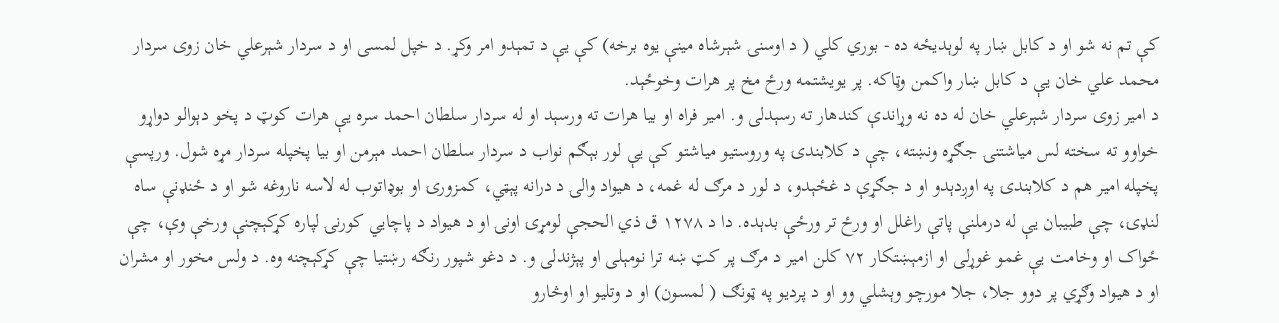کې تم نه شو او د کابل ښار په لوېدیځه ده - بوري کلي ( د اوسنۍ شېرشاه مینې یوه برخه) کې یې د تمېدو امر وکړ. د خپل لمسی او د سردار شېرعلي خان زوی سردار محمد علي خان یې د کابل ښار واکمن وټاکه. پر يويشتمه ورځ مخ پر هرات وخوځېد.
د امیر زوی سردار شېرعلي خان له ده نه وړاندې کندهار ته رسېدلی و. امیر فراه او بيا هرات ته ورسېد او له سردار سلطان احمد سره یې هرات کوټ د پخو دېوالو دواړو خواوو ته سخته لس میاشتنۍ جګړه ونښته، چې د کلابندۍ په وروستيو میاشتو کې يې لور بېګم نواب د سردار سلطان احمد مېرمن او بيا پخپله سردار مړه شول. ورپسې پخپله امیر هم د کلابندۍ په اوږدېدو او د جګړې د غځېدو، د لور د مرګ له غمه، د هيواد والۍ د درانه پېټي، کمزورۍ او بوډاتوب له لاسه ناروغه شو او د ځنډنې ساه لنډۍ، چې طبیبان یې له درملنې پاتې راغلل او ورځ تر ورځې بدېده. دا د ۱۲۷۸ ق ذي الحجې لومړۍ اونۍ او د هيواد د پاچايي کورنۍ لپاره کړکېچنې ورخې وې، چې ځواک او وخامت یې غمو غوړلی او ازمېښتکار ۷۲ کلن امیر د مرګ پر کټ ښه ترا نومېلی او پېژندلی و. د دغو شپور رنګه رښتيا چې کړکېچنه وه. د ولس مخور او مشران او د هيواد وګړي پر دوو جلا، جلا مورچو وېشلي وو او د پرديو په ټونګ ( لمسون) او د وتلیو او اوڅارو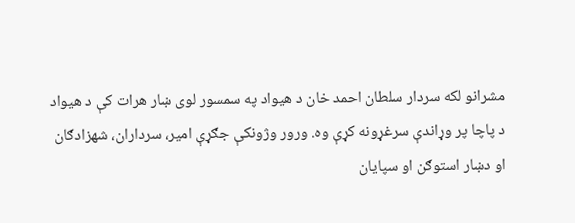مشرانو لکه سردار سلطان احمد خان د هيواد په سمسور لوی ښار هرات کې د هيواد د پاچا پر وړاندې سرغړونه کړې وه. ورور وژونکې جګړې امیر، سرداران، شهزادګان او دښار استوګن او سپایان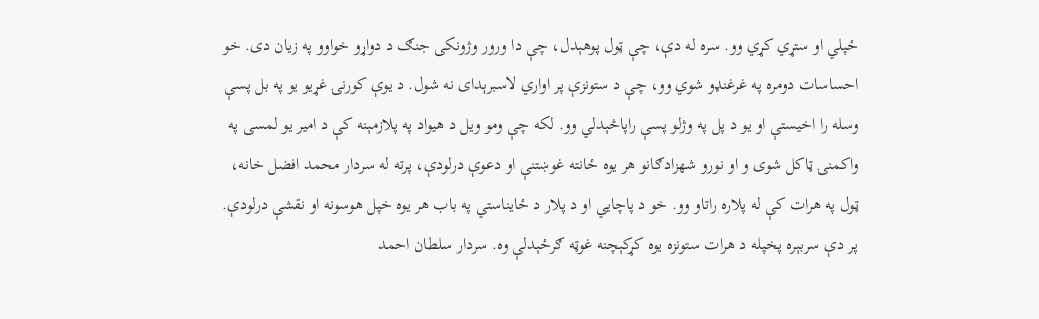ځپلي او ستړي کړي وو. سره له دې، چې ټول پوهېدل، چې دا ورور وژونکی جنګ د دواړو خواوو په زیان دی. خو احساسات دومره په غرغنډو شوي وو، چې د ستونزې پر اواري لاسبرېدای نه شول. د یوې کورنۍ غړيو یو په بل پسې وسله را اخیستې او یو د پل په وژلو پسې راپاڅېدلي وو. لکه چې ومو ویل د هيواد په پلازمېنه کې د امیر یو لمسی په واکمنۍ ټاکل شوی و او نورو شهزادګانو هر یوه ځانته غوښتنې او دعوې درلودې، پرته له سردار محمد افضل خانه، ټول په هرات کې له پلاره راتاو وو. خو د پاچايي او د پلار د ځایناستي په باب هر یوه خپل هوسونه او نقشې درلودې.
پر دې سربېره پخپله د هرات ستونزه يوه کړکېچنه غوټه ګرځېدلې وه. سردار سلطان احمد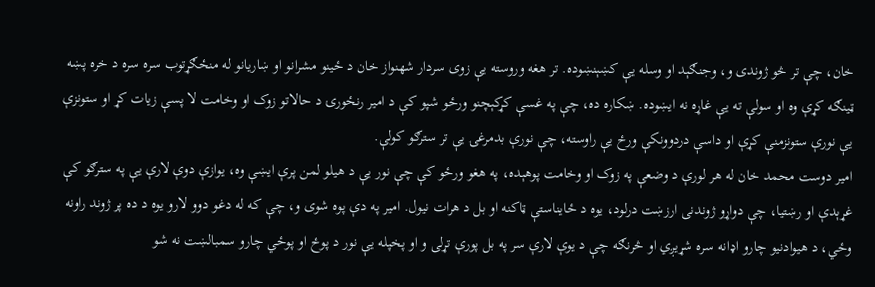خان، چې تر څو ژوندی و، وجنګېد او وسله یې کښېنښوده. تر هغه وروسته یې زوی سردار شهنواز خان د ځينو مشرانو او ښاریانو له منځګړتوب سره سره د خره پښه ټينګه کړې وه او سولې ته یې غاړه نه ايښوده. ښکاره ده، چې په غسې کړکېچنو ورځو شپو کې د امیر رنځورۍ د حالاتو زوک او وخامت لا پسې زیات کړ او ستونزې یې نورې ستونزمنې کړې او داسې دردوونکې ورځ یې راوسته، چې نورې بدمرغۍ یې تر سترګو کولې.
امیر دوست محمد خان له هر لورې د وضعې په زوک او وخامت پوهېده، په هغو ورځو کې چې نور یې د هيلو لمن پرې ايښې وه، یوازې دوې لارې یې په سترګو کې غړېدې او رښتیا، چې دواړو ژوندنی ارزښت درلود، یوه د ځایناستې ټاکنه او بل د هرات نیول. امیر په دې پوه شوی و، چې که له دغو دوو لارو یوه د ده پر ژوند راونه وځي، د هيوادنیو چارو اډانه سره شړيږي او څرنګه چې د یوې لارې سر په بل پورې تړلی و او پخپله یې نور د پوځ او پوځي چارو سمبالښت نه شو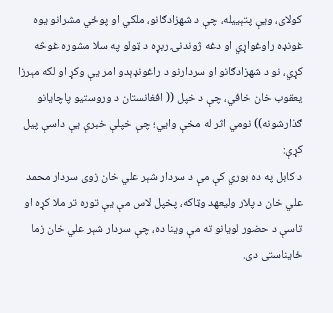کولای، ویې پتېییله، چې د شهزادګانو، ملکي او پوځي مشرانو یوه غونډه راوغواړي او دغه ژوندنۍ ربړه د ټولو په سلا مشوره غوڅه کړي، نو د شهزادګانو او سردارنو د راغونډېدو امر یې وکړ او لکه مېرزا یعقوب خان خافي، چې د خپل (( افغانستان د وروستیو پاچايانو ګذارشونه)) نومي اثر له مخې وايي؛ چې خپلې خبرې یې داسې پيل کړې:
د کابل په ده بوري کې مې د سردار شېر علي خان زوی سردار محمد علي خان د پلار ولیعهد وټاکه، پخپل لاس مې یې توره تر ملا کړه او تاسې د حضور لویانو ته مې وینا ده، چې سردار شېر علي خان زما ځایناستی دی.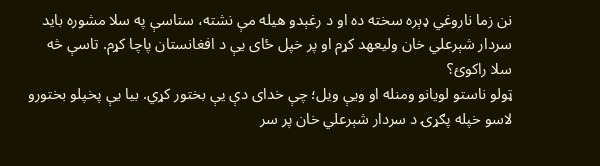نن زما ناروغي ډېره سخته ده او د رغېدو هيله مې نشته، ستاسې په سلا مشوره باید سردار شېرعلي خان ولیعهد کړم او پر خپل ځای یې د افغانستان پاچا کړم. تاسې څه سلا راکوئ؟
ټولو ناستو لويانو ومنله او ویې ویل؛ چې خدای دې یې بختور کړي. بيا یې پخپلو بختورو لاسو خپله پګړۍ د سردار شېرعلي خان پر سر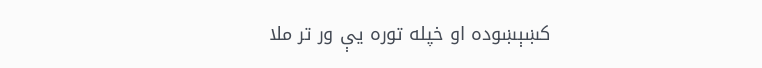کښېښوده او خپله توره یې ور تر ملا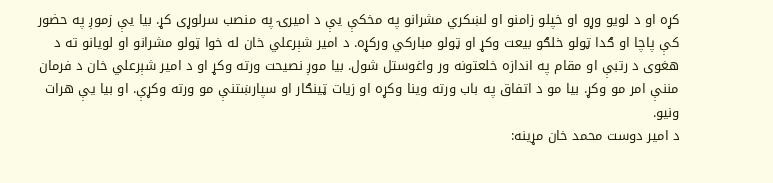کړه او د لویو وړو او خپلو زامنو او لښکري مشرانو په مخکې یې د امیرۍ په منصب سرلوړی کړ. بيا یې زموږ په حضور کې پاچا او ګدا ټولو خلګو بیعت وکړ او ټولو مبارکي ورکړه. د امیر شېرعلي خان له خوا ټولو مشرانو او لویانو ته د هغوی د رتبې او مقام په اندازه خلعتونه ور واغوستل شول. بیا موږ نصیحت ورته وکړ او د امیر شېرعلي خان د فرمان مننې امر مو وکړ. بیا مو د اتفاق په باب ورته وینا وکړه او زیات ټينګار او سپارښتنې مو ورته وکړې. او بیا یې هرات ونیو.
د امیر دوست محمد خان مړینه: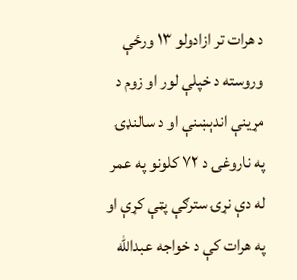د هرات تر ازادولو ۱۳ ورځې وروسته د خپلې لور او زوم د مړينې اندېښنې او د سالنډۍ په ناروغۍ د ۷۲ کلونو په عمر له دې نړۍ سترګې پټې کړې او په هرات کې د خواجه عبدالله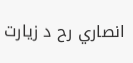انصاري رح د زیارت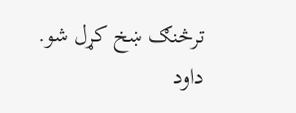ترڅنګ ښخ کړل شو.
داود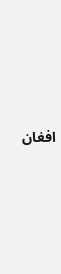افغان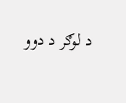د لوګر د دوو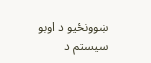ښوونځیو د اوبو سیستم د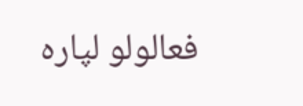فعالولو لپاره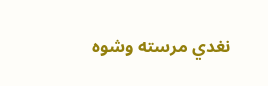نغدي مرسته وشوه